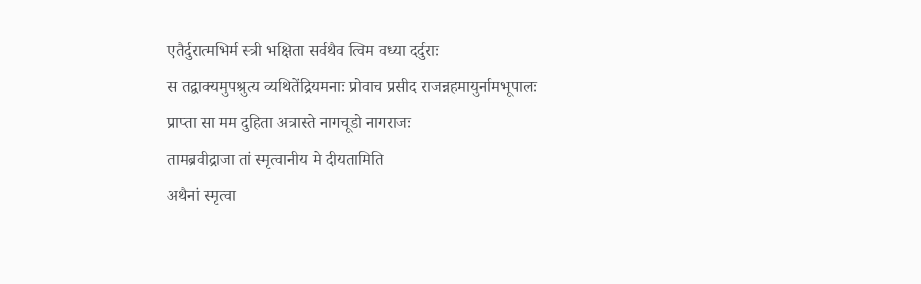एतैर्दुरात्मभिर्म स्त्री भक्षिता सर्वथैव त्विम वध्या दर्दुराः
स तद्वाक्यमुपश्रुत्य व्यथितेंद्रियमनाः प्रोवाच प्रसीद राजन्नहमायुर्नामभूपालः
प्राप्ता सा मम दुहिता अत्रास्ते नागचूडो नागराजः
तामब्रवीद्राजा तां स्मृत्वानीय मे दीयतामिति
अथैनां स्मृत्वा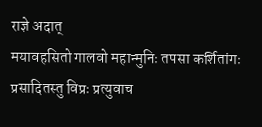राज्ञे अदात्
मयावहसितो गालवो महान्मुनिः तपसा कर्शितांगः
प्रसादितस्तु विप्रः प्रत्युवाच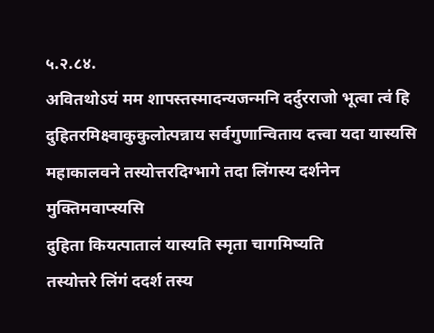५.२.८४.
अवितथोऽयं मम शापस्तस्मादन्यजन्मनि दर्दुरराजो भूत्वा त्वं हि दुहितरमिक्ष्वाकुकुलोत्पन्नाय सर्वगुणान्विताय दत्त्वा यदा यास्यसि महाकालवने तस्योत्तरदिग्भागे तदा लिंगस्य दर्शनेन मुक्तिमवाप्स्यसि
दुहिता कियत्पातालं यास्यति स्मृता चागमिष्यति
तस्योत्तरे लिंगं ददर्श तस्य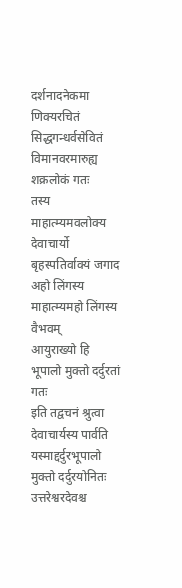दर्शनादनेकमा णिक्यरचितं सिद्धगन्धर्वसेवितं विमानवरमारुह्य शक्रलोकं गतः
तस्य माहात्म्यमवलोक्य देवाचार्यो बृहस्पतिर्वाक्यं जगाद
अहो लिंगस्य माहात्म्यमहो लिंगस्य वैभवम्
आयुराख्यो हि भूपालो मुक्तो दर्दुरतां गतः
इति तद्वचनं श्रुत्वा देवाचार्यस्य पार्वति
यस्माद्दर्दुरभूपालो मुक्तो दर्दुरयोनितः
उत्तरेश्वरदेवश्च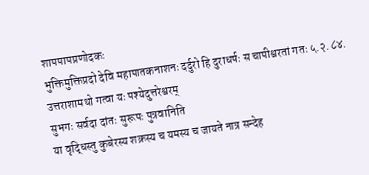शापपापप्रणोदकः
भुक्तिमुक्तिप्रदो देवि महापातकनाशनः दर्दुरो हि दुराधर्षः स चापीश्वरतां गतः ५.२.८४.
उत्तराशामथो गत्वा यः पश्येदुत्तरेश्वरम्
सुभगः सर्वदा दांतः सुरूपः पुत्रवानिति
या वृद्धिस्तु कुबेरस्य शक्रस्य च यमस्य च जायते नात्र सन्देह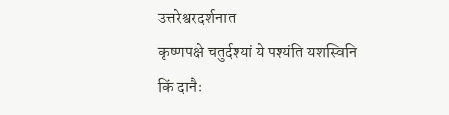उत्तरेश्वरदर्शनात
कृष्णपक्षे चतुर्दश्यां ये पश्यंति यशस्विनि
किं दानैः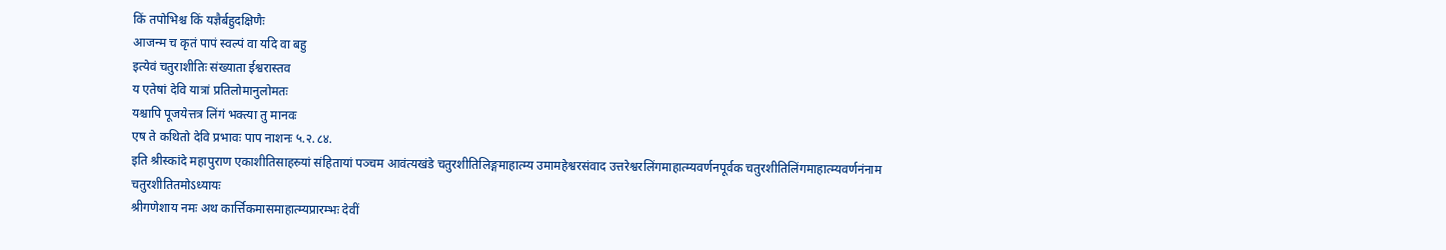किं तपोभिश्च किं यज्ञैर्बहुदक्षिणैः
आजन्म च कृतं पापं स्वल्पं वा यदि वा बहु
इत्येवं चतुराशीतिः संख्याता ईश्वरास्तव
य एतेषां देवि यात्रां प्रतिलोमानुलोमतः
यश्चापि पूजयेत्तत्र लिंगं भक्त्या तु मानवः
एष ते कथितो देवि प्रभावः पाप नाशनः ५.२.८४.
इति श्रीस्कांदे महापुराण एकाशीतिसाहस्र्यां संहितायां पञ्चम आवंत्यखंडे चतुरशीतिलिङ्गमाहात्म्य उमामहेश्वरसंवाद उत्तरेश्वरलिंगमाहात्म्यवर्णनपूर्वक चतुरशीतिलिंगमाहात्म्यवर्णनंनाम चतुरशीतितमोऽध्यायः
श्रीगणेशाय नमः अथ कार्त्तिकमासमाहात्म्यप्रारम्भः देवीं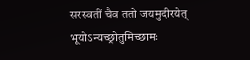सरस्वतीं चैव ततो जयमुदीरयेत्
भूयोऽन्यच्छ्रोतुमिच्छामः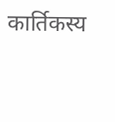कार्तिकस्य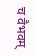च वैभवम्